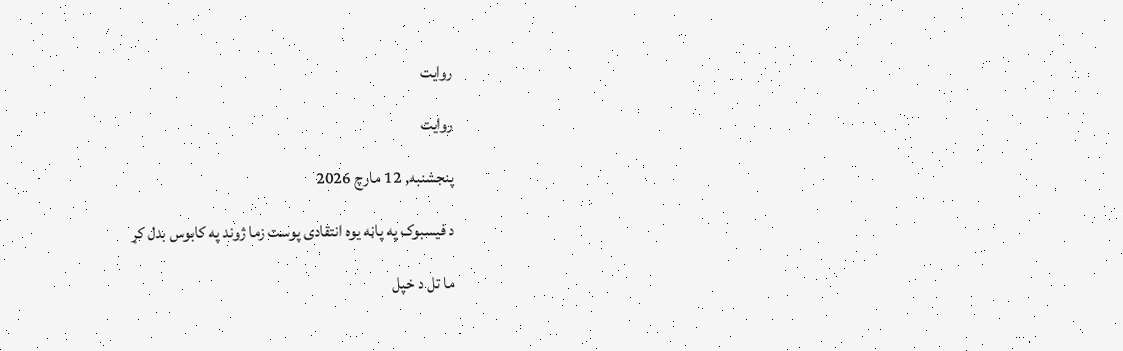روایت

روایت

پنجشنبه, 12 مارچ 2026

د فیسبوک په پاڼه یوه انتقادی پوست زما ژوند په کابوس بدل کړ

ما تل د خپل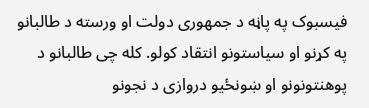فیسبوک په پاڼه د جمهوری دولت او ورسته د طالبانو په کړنو او سیاستونو انتقاد کولو. کله چی طالبانو د پوهنتونونو او ښونځیو دروازی د نجونو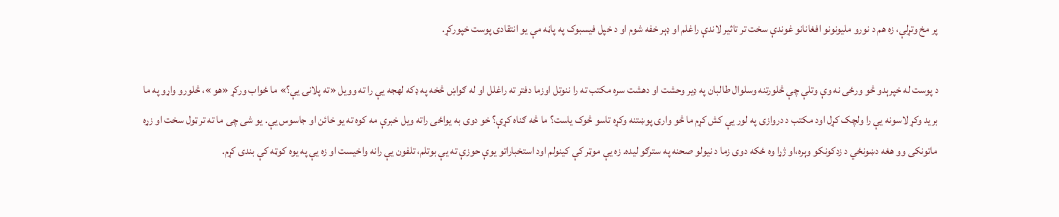پر مخ وتړلې، زه هم د نورو ملیونونو افغانانو غوندې سخت تر تاثیر لاندې راغلم او ډېر خفه شوم او د خپل فیسبوک په پاڼه مې یو انتقادی پوست خپورکړ.

د پوست له خپرېدو څو ورځی نه وې وتلې چې څلورتنه وسلوال طالبان په ډير وحشت او دهشت سره مکتب ته را ننوتل اوزما دفتر ته راغلل او له ګواښ څخه په ډکه لهجه یې را ته وویل «ته پلانۍ یې؟» ما ځواب ورکړ «هو »، څلورو واړو په ما بريد وکړ لاسونه یې را ولچک کړل اود مکتب د دروازی په لور یې کش کړم ما څو واری پوښتنه وکړه تاسو څوک یاست؟ ما څه ګناه کړې؟ خو دوی به یواځی راته ویل خبرې مه کوه ته یو خائن او جاسوس یې. یو شی چی ما ته تر ټول سخت او زړه ماتونکی وو هغه دښونځي د زدکونکو وېره،او ژړا وه ځکه دوی زما د نیولو صحنه په سترګو ليده. زه یې موټر کې کینولم اود استخباراتو یوې حوزې ته یې بوتلم، تلفون یې رانه واخیست او زه یې په یوه کوټه کې بندی کړم.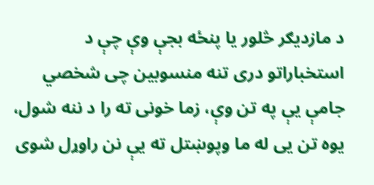د مازدیګر څلور یا پنځه بجې وې چې د استخباراتو دری تنه منسوبین چی شخصي جامې یې په تن وې، زما خونی ته را د ننه شول، یوه تن یی له ما وپوښتل ته یې نن راوړل شوی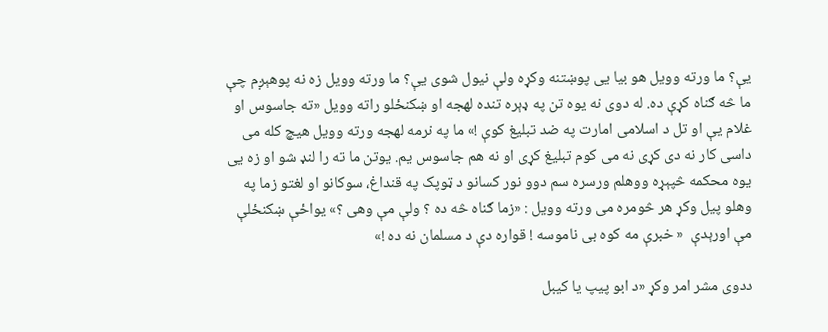یې؟ ما ورته وویل هو بیا یی پوښتنه وکړه ولې نیول شوی یې؟ ما ورته وویل زه نه پوهېږم چې ما څه ګناه کړې ده. له دوی نه یوه تن په ډېره تنده لهجه او ښکنځلو راته وویل «ته جاسوس او غلام یې او تل د اسلامی امارت په ضد تبلیغ کوې !» ما په نرمه لهجه ورته وویل هیچ کله می داسی کار نه دی کړی نه می کوم تبلیغ کړی او نه هم جاسوس یم. یوتن ما ته را لنډ شو او زه یی یوه محکمه څپېړه ووهلم ورسره سم دوو نور کسانو د ټوپک په قنداغ، سوکانو او لغتو زما په وهلو پیل وکړ هر څومره می ورته وویل : «زما ګناه څه ده ؟ ولې مې وهی ؟» یواځې ښکنځلې مې اورېدې  « خبرې مه کوه بی ناموسه ! قواره دې د مسلمان نه ده !»

ددوی مشر امر وکړ «د ابو پیپ یا کیبل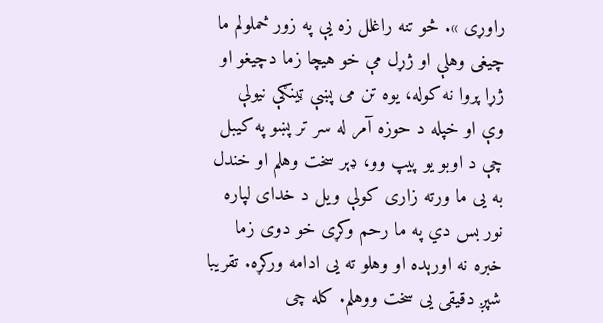راوړی ». څو تنه راغلل زه یې په زور څملولم ما چیغی وهلې او ژړل مې خو هیچا زما دچیغو او ژړا پروا نه کوله، یوه تن می پښې ټينګې نیولې وې او خپله د حوزه آمر له سر تر پښو په کیبل چې د اوبو یو پیپ وو، ډېر سخت وهلم او خندل به یی ما ورته زاری کولې ویل د خدای لپاره نور بس دي په ما رحم وکړی خو دوی زما خبره نه اورېده او وهلو ته یی ادامه ورکړه. تقریبا شپږ دقیقی یی سخت ووهلم. کله چی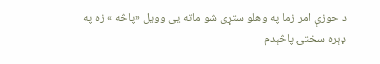د حوزې امر زما په وهلو ستړی شو ماته یی وویل «پاڅه » زه په ډېره سختۍ پاڅېدم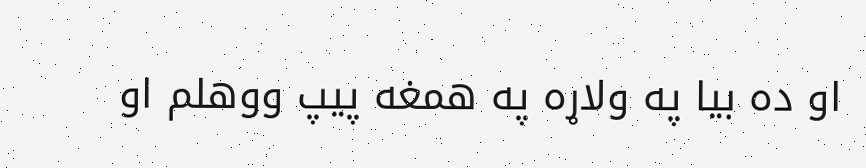او ده بیا په ولاړه په همغه پیپ ووهلم او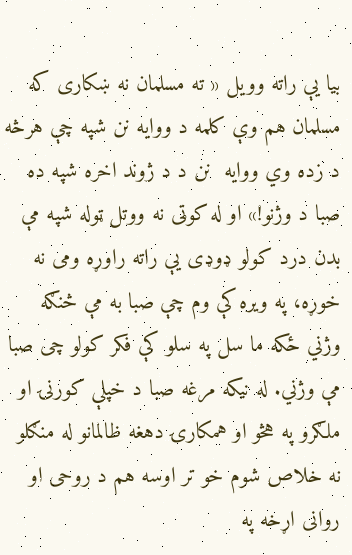بیا یې راته وویل « ته مسلمان نه ښکاری که مسلمان هم وې کلمه د ووایه نن شپه چې هرڅه د زده وي ووایه  نن د د ژوند اخره شپه ده صبا د وژنو!» او له کوټی نه ووتل ټوله شپه مې بدن درد کولو ډوډی یې راته راوړه ومی نه خوړه، په ویره کې وم چې صبا به مې څنګه وژني ځکه ما سل په سلو کې فکر کولو چی صبا مې وژني. له نیکه مرغه صبا د خپلې کورنۍ او ملګرو په هڅو او همکارۍ دهغه ظالمانو له منګلو نه خلاص شوم خو تر اوسه هم د روحی او روانی اړخه په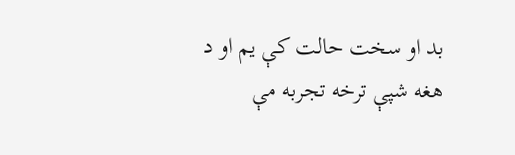بد او سخت حالت کې یم او د هغه شپې ترخه تجربه مې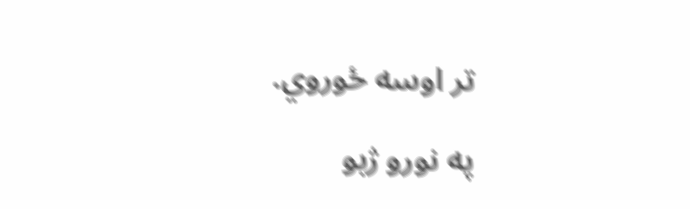تر اوسه ځوروي.

په نورو ژبو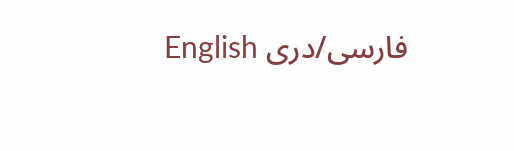فارسی/دری English